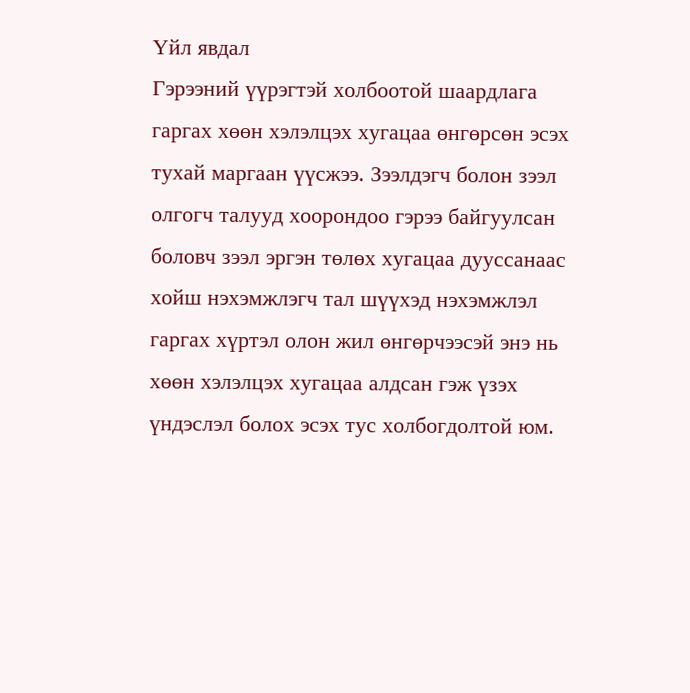Үйл явдал
Гэрээний үүрэгтэй холбоотой шаардлага гаргах хөөн хэлэлцэх хугацаа өнгөрсөн эсэх тухай маргаан үүсжээ. Зээлдэгч болон зээл олгогч талууд хоорондоо гэрээ байгуулсан боловч зээл эргэн төлөх хугацаа дууссанаас хойш нэхэмжлэгч тал шүүхэд нэхэмжлэл гаргах хүртэл олон жил өнгөрчээсэй энэ нь хөөн хэлэлцэх хугацаа алдсан гэж үзэх үндэслэл болох эсэх тус холбогдолтой юм.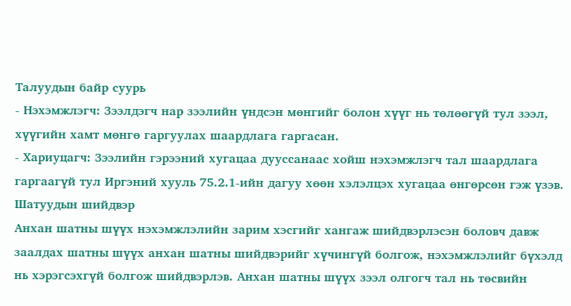Талуудын байр суурь
- Нэхэмжлэгч: Зээлдэгч нар зээлийн үндсэн мөнгийг болон хүүг нь төлөөгүй тул зээл, хүүгийн хамт мөнгө гаргуулах шаардлага гаргасан.
- Хариуцагч: Зээлийн гэрээний хугацаа дууссанаас хойш нэхэмжлэгч тал шаардлага гаргаагүй тул Иргэний хууль 75.2.1-ийн дагуу хөөн хэлэлцэх хугацаа өнгөрсөн гэж үзэв.
Шатуудын шийдвэр
Анхан шатны шүүх нэхэмжлэлийн зарим хэсгийг хангаж шийдвэрлэсэн боловч давж заалдах шатны шүүх анхан шатны шийдвэрийг хүчингүй болгож, нэхэмжлэлийг бүхэлд нь хэрэгсэхгүй болгож шийдвэрлэв. Анхан шатны шүүх зээл олгогч тал нь төсвийн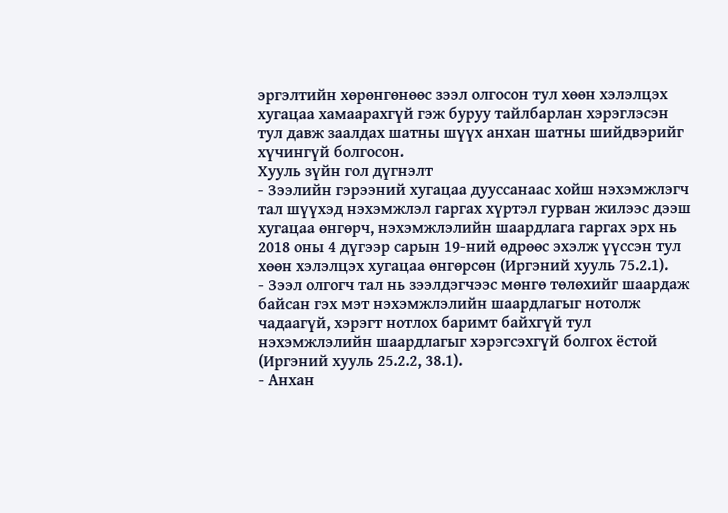эргэлтийн хөрөнгөнөөс зээл олгосон тул хөөн хэлэлцэх хугацаа хамаарахгүй гэж буруу тайлбарлан хэрэглэсэн тул давж заалдах шатны шүүх анхан шатны шийдвэрийг хүчингүй болгосон.
Хууль зүйн гол дүгнэлт
- Зээлийн гэрээний хугацаа дууссанаас хойш нэхэмжлэгч тал шүүхэд нэхэмжлэл гаргах хүртэл гурван жилээс дээш хугацаа өнгөрч, нэхэмжлэлийн шаардлага гаргах эрх нь 2018 оны 4 дүгээр сарын 19-ний өдрөөс эхэлж үүссэн тул хөөн хэлэлцэх хугацаа өнгөрсөн (Иргэний хууль 75.2.1).
- Зээл олгогч тал нь зээлдэгчээс мөнгө төлөхийг шаардаж байсан гэх мэт нэхэмжлэлийн шаардлагыг нотолж чадаагүй, хэрэгт нотлох баримт байхгүй тул нэхэмжлэлийн шаардлагыг хэрэгсэхгүй болгох ёстой (Иргэний хууль 25.2.2, 38.1).
- Анхан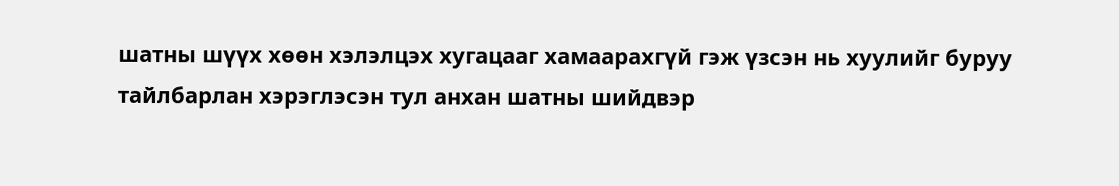шатны шүүх хөөн хэлэлцэх хугацааг хамаарахгүй гэж үзсэн нь хуулийг буруу тайлбарлан хэрэглэсэн тул анхан шатны шийдвэр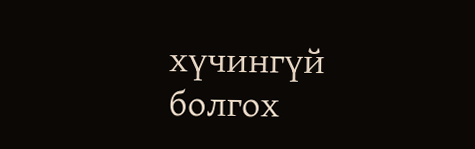хүчингүй болгох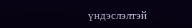үндэслэлтэй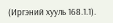(Иргэний хууль 168.1.1).